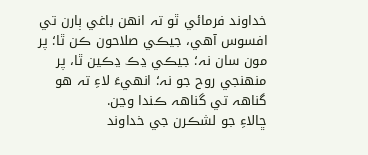خداوند فرمائي ٿو تہ انهن باغي ٻارن تي افسوس آهي، جيڪي صلاحون ڪن ٿا؛ پر مون سان نہ؛ جيڪي ڍڪ ڍڪين ٿا، پر منهنجي روح جو نہ؛ انهيءَ لاءِ تہ هو گناهہ تي گناهہ ڪندا وڃن.
ڇالاءِ جو لشڪرن جي خداوند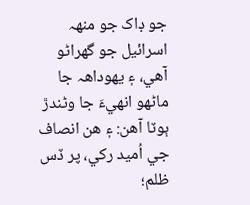جو ڊاک جو منهہ اسرائيل جو گهراڻو آهي، ۽ يهوداهہ جا ماڻهو انهيءَ جا وڻندڙ ٻوٽا آهن: ۽ هن انصاف جي اُميد رکي، پر ڏس ظلم؛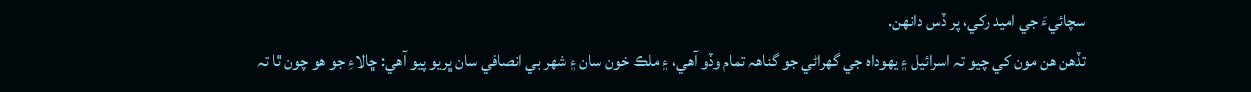سچائيءَ جي اميد رکي، پر ڏس دانهن.
تڏهن هن مون کي چيو تہ اسرائيل ۽ يهوداہ جي گهراڻي جو گناهہ تمام وڏو آهي، ۽ ملڪ خون سان ۽ شهر بي انصافي سان ڀريو پيو آهي: ڇالاءِ جو هو چون ٿا تہ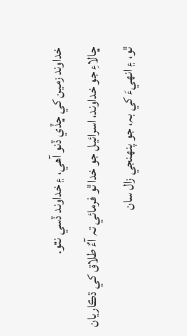خداوند زمين کي ڇڏي ڏنو آهي، ۽ خداوند ڏسي نٿو.
ڇالاءِ جو خداوند، اسرائيل جو خدا ٿو فرمائي تہ آءٌ طلاق کي ڌڪاريان ٿو، ۽ انهيءَ کي بہ، جو پنهنجي زال سان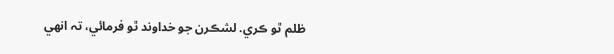ظلم ٿو ڪري. لشڪرن جو خداوند ٿو فرمائي، تہ انهي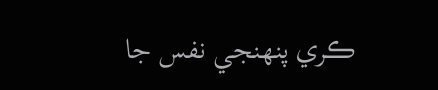ڪري پنهنجي نفس جا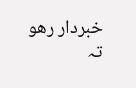خبردار رهو تہ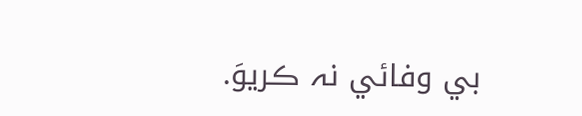بي وفائي نہ ڪريوَ.